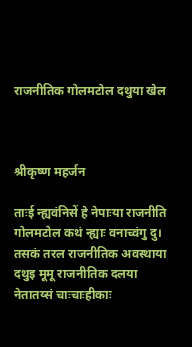राजनीतिक गोलमटोल दथुया खेल



श्रीकृष्ण महर्जन

ताःई न्ह्यवंनिसें हे नेपाःया राजनीति गोलमटोल कथं न्ह्याः वनाच्वंगु दु। तसकं तरल राजनीतिक अवस्थाया दथुइ मूमू राजनीतिक दलया नेतातय्सं चाःचाःहीकाः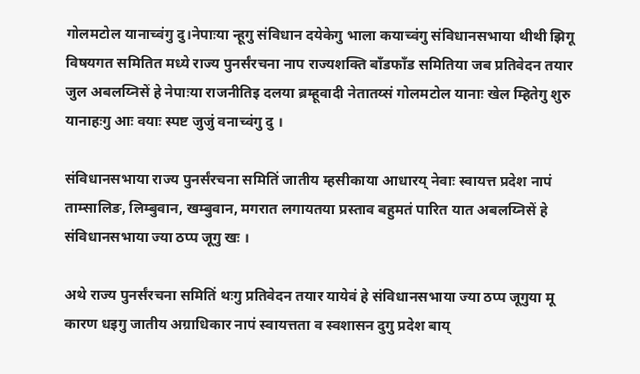गोलमटोल यानाच्वंगु दु।नेपाःया न्हूगु संविधान दयेकेगु भाला कयाच्वंगु संविधानसभाया थीथी झिगू विषयगत समितित मध्ये राज्य पुनर्संरचना नाप राज्यशक्ति बाँडफाँड समितिया जब प्रतिवेदन तयार जुल अबलय्निसें हे नेपाःया राजनीतिइ दलया ब्रम्हूवादी नेतातय्सं गोलमटोल यानाः खेल म्हितेगु शुरु यानाहःगु आः वयाः स्पष्ट जुजुं वनाच्वंगु दु ।

संविधानसभाया राज्य पुनर्संरचना समितिं जातीय म्हसीकाया आधारय् नेवाः स्वायत्त प्रदेश नापं ताम्सालिङ, लिम्बुवान, खम्बुवान, मगरात लगायतया प्रस्ताव बहुमतं पारित यात अबलय्निसें हे संविधानसभाया ज्या ठप्प जूगु खः ।

अथे राज्य पुनर्संरचना समितिं थःगु प्रतिवेदन तयार यायेवं हे संविधानसभाया ज्या ठप्प जूगुया मू कारण धइगु जातीय अग्राधिकार नापं स्वायत्तता व स्वशासन दुगु प्रदेश बाय्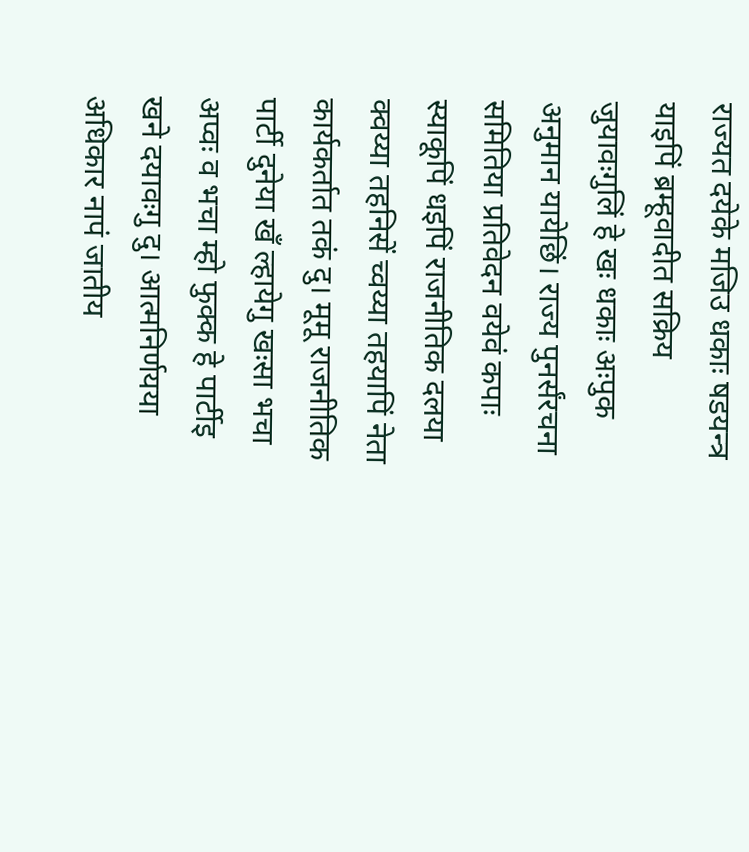राज्यत दयेके मजिउ धकाः षडयन्त्र याइपिं ब्रम्हूवादीत सक्रिय जुयावःगुलिं हे खः धकाः अःपुक अनुमान यायेछिं। राज्य पुनर्संरचना समितिया प्रतिवेदन वयेवं कपाः स्याकूपिं धइपिं राजनीतिक दलया क्वय्या तहनिसें च्वय्या तहयापिं नेता कार्यकर्तात तकं दु। मूमू राजनीतिक पार्टी दुनेया खँ ल्हायेगु खःसा भचा अप्वः व भचा म्हो फुक्क हे पार्टीइ खने दयावःगु दु। आत्मनिर्णयया अधिकार नापं जातीय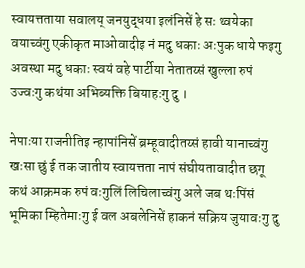स्वायत्तताया सवालय् जनयुद्धया इलंनिसें हे सः थ्वयेका वयाच्वंगु एकीकृत माओवादीइ नं मदु धकाः अःपुक धाये फइगु अवस्था मदु धकाः स्वयं वहे पार्टीया नेतातय्सं खुल्ला रुपं उज्वःगु कथंया अभिब्यक्ति बियाहःगु दु ।

नेपाःया राजनीतिइ न्हापांनिसें ब्रम्हूवादीतय्सं हावी यानाच्वंगु खःसा छुं ई तक जातीय स्वायत्तता नापं संघीयतावादीत छगू कथं आक्रमक रुपं वःगुलिं लिचिलाच्वंगु अले जब थःपिंसं भूमिका म्हितेमाःगु ई वल अबलेनिसें हाकनं सक्रिय जुयावःगु दु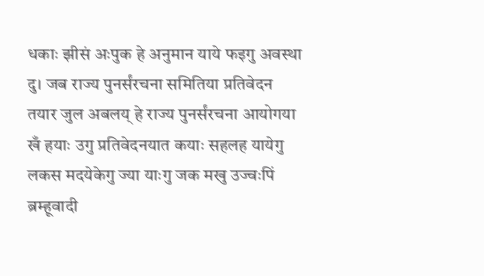धकाः झीसं अःपुक हे अनुमान याये फइगु अवस्था दु। जब राज्य पुनर्संरचना समितिया प्रतिवेदन तयार जुल अबलय् हे राज्य पुनर्संरचना आयोगया खँ हयाः उगु प्रतिवेदनयात कयाः सहलह यायेगु लकस मदयेकेगु ज्या याःगु जक मखु उज्वःपिं ब्रम्हूवादी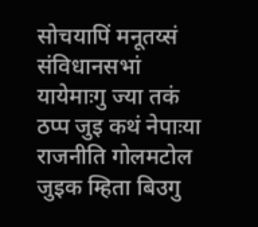सोचयापिं मनूतय्सं संविधानसभां यायेमाःगु ज्या तकं ठप्प जुइ कथं नेपाःया राजनीति गोलमटोल जुइक म्हिता बिउगु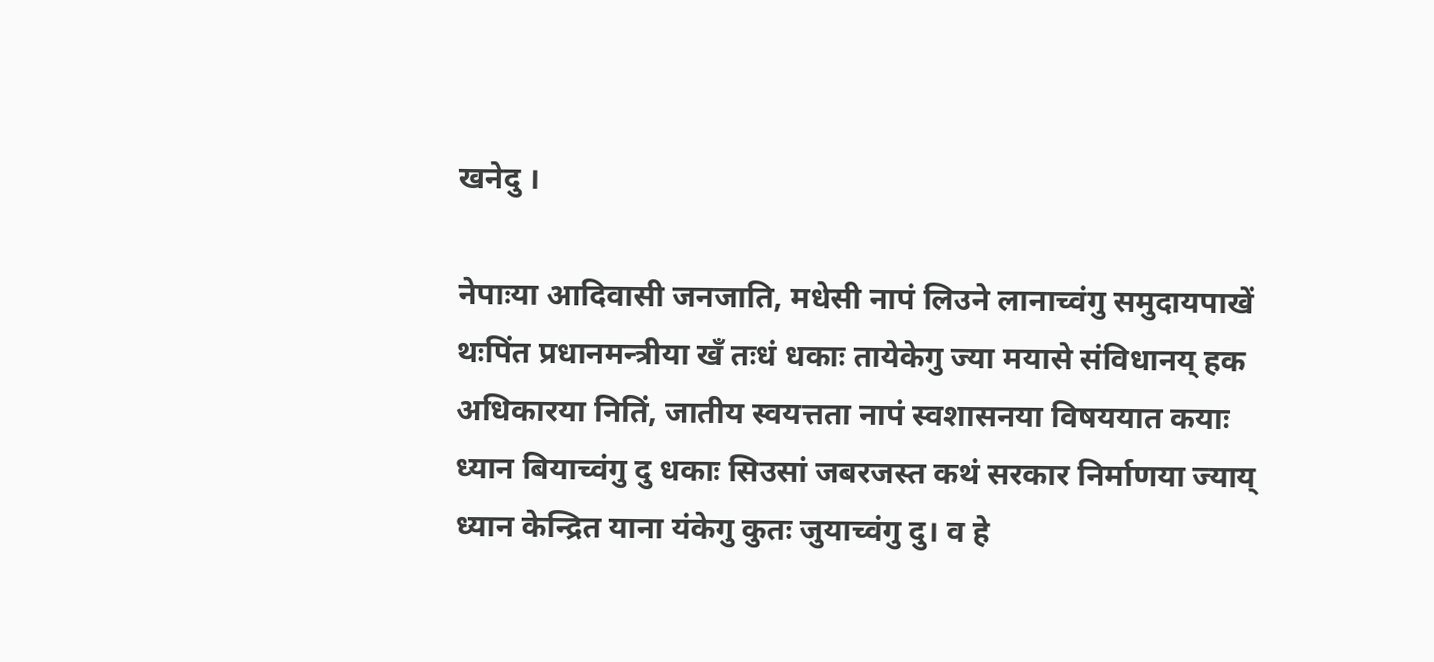खनेदु ।

नेपाःया आदिवासी जनजाति, मधेसी नापं लिउने लानाच्वंगु समुदायपाखें थःपिंत प्रधानमन्त्रीया खँ तःधं धकाः तायेकेगु ज्या मयासे संविधानय् हक अधिकारया नितिं, जातीय स्वयत्तता नापं स्वशासनया विषययात कयाः ध्यान बियाच्वंगु दु धकाः सिउसां जबरजस्त कथं सरकार निर्माणया ज्याय् ध्यान केन्द्रित याना यंकेगु कुतः जुयाच्वंगु दु। व हे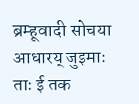ब्रम्हूवादी सोचया आधारय् जुइमाः ताः ई तक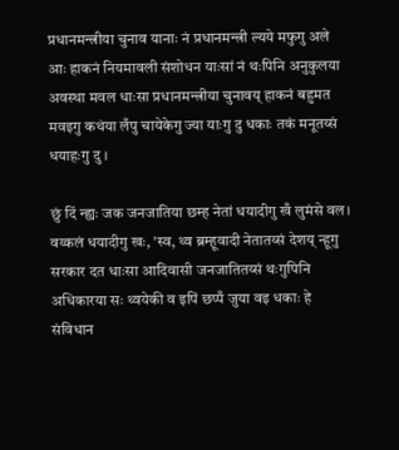प्रधानमन्त्रीया चुनाव यानाः नं प्रधानमन्त्री ल्यये मफुगु अले आः हाकनं नियमावली संशोधन याःसां नं थःपिनि अनुकुलया अवस्था मवल धाःसा प्रधानमन्त्रीया चुनावय् हाकनं बहुमत मवइगु कथंया लँपु चायेकेगु ज्या याःगु दु धकाः तकं मनूतय्सं धयाहःगु दु ।

छुं दिं न्ह्यः जक जनजातिया छम्ह नेतां धयादीगु खँ लुमंसे वल। वय्कलं धयादीगु खः, 'स्व, थ्व ब्रम्हूवादी नेतातय्सं देशय् न्हूगु सरकार दत धाःसा आदिवासी जनजातितय्सं थःगुपिनि अधिकारया सः थ्वयेकी व इपिं छप्पँ जुया वइ धकाः हे संविधान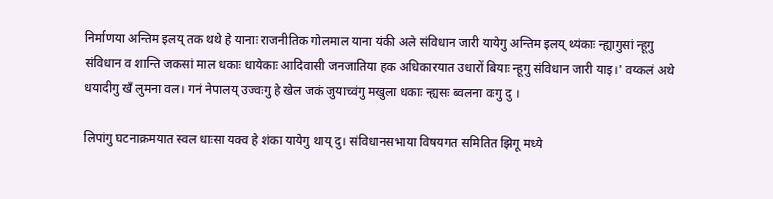निर्माणया अन्तिम इलय् तक थथे हे यानाः राजनीतिक गोलमाल याना यंकी अले संविधान जारी यायेगु अन्तिम इलय् थ्यंकाः न्ह्यागुसां न्हूगु संविधान व शान्ति जकसां माल धकाः धायेकाः आदिवासी जनजातिया हक अधिकारयात उधारों बियाः न्हूगु संविधान जारी याइ।' वय्कलं अथे धयादीगु खँ लुमना वल। गनं नेपालय् उज्वःगु हे खेल जकं जुयाच्वंगु मखुला धकाः न्ह्यसः ब्वलना वःगु दु ।

लिपांगु घटनाक्रमयात स्वल धाःसा यक्व हे शंका यायेगु थाय् दु। संविधानसभाया विषयगत समितित झिगू मध्ये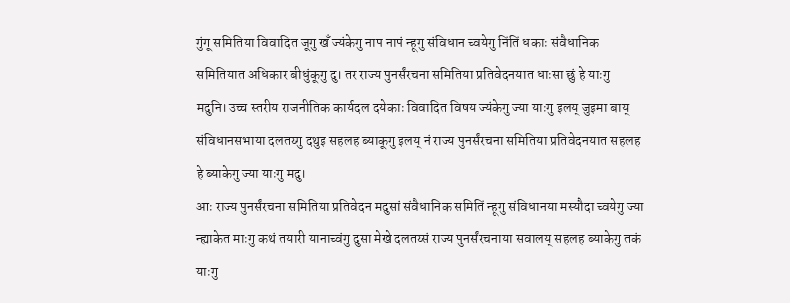गुंगू समितिया विवादित जूगु खँ ज्यंकेगु नाप नापं न्हूगु संविधान च्वयेगु निंतिं धकाः संवैधानिक समितियात अधिकार बीधुंकूगु दु। तर राज्य पुनर्संरचना समितिया प्रतिवेदनयात धाःसा छुं हे याःगु मदुनि। उच्च स्तरीय राजनीतिक कार्यदल दयेकाः विवादित विषय ज्यंकेगु ज्या याःगु इलय् जुइमा बाय् संविधानसभाया दलतय्गु दथुइ सहलह ब्याकूगु इलय् नं राज्य पुनर्संरचना समितिया प्रतिवेदनयात सहलह हे ब्याकेगु ज्या याःगु मदु।
आः राज्य पुनर्संरचना समितिया प्रतिवेदन मदुसां संवैधानिक समितिं न्हूगु संविधानया मस्यौदा च्वयेगु ज्या न्ह्याकेत माःगु कथं तयारी यानाच्वंगु दुसा मेखे दलतय्सं राज्य पुनर्संरचनाया सवालय् सहलह ब्याकेगु तकं याःगु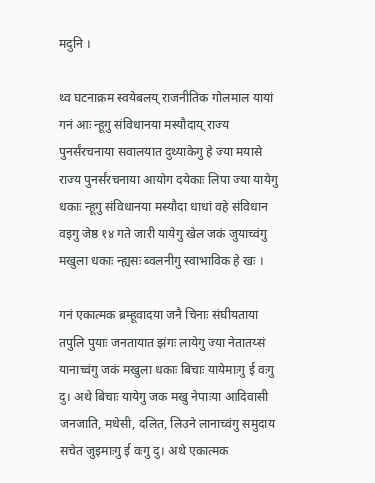मदुनि ।

थ्व घटनाक्रम स्वयेबलय् राजनीतिक गोलमाल यायां गनं आः न्हूगु संविधानया मस्यौदाय् राज्य पुनर्संरचनाया सवालयात दुथ्याकेगु हे ज्या मयासे राज्य पुनर्संरचनाया आयोग दयेकाः लिपा ज्या यायेगु धकाः न्हूगु संविधानया मस्यौदा धाधां वहे संविधान वइगु जेष्ठ १४ गते जारी यायेगु खेल जकं जुयाच्वंगु मखुला धकाः न्ह्यसः ब्वलनीगु स्वाभाविक हे खः ।

गनं एकात्मक ब्रम्हूवादया जनै चिनाः संघीयताया तपुलि पुयाः जनतायात झंगः लायेगु ज्या नेतातय्सं यानाच्वंगु जकं मखुला धकाः बिचाः यायेमाःगु ई वःगु दु। अथे बिचाः यायेगु जक मखु नेपाःया आदिवासी जनजाति, मधेसी, दलित, लिउने लानाच्वंगु समुदाय सचेत जुइमाःगु ई वःगु दु। अथे एकात्मक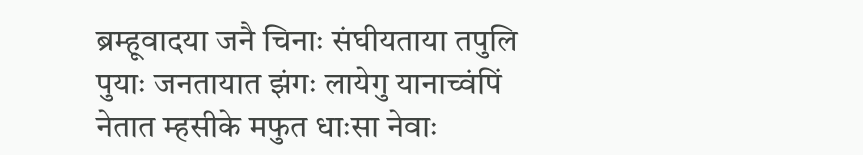ब्रम्हूवादया जनै चिनाः संघीयताया तपुलि पुयाः जनतायात झंगः लायेगु यानाच्वंपिं नेतात म्हसीके मफुत धाःसा नेवाः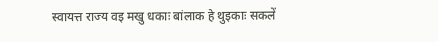स्वायत्त राज्य वइ मखु धकाः बांलाक हे थुइकाः सकलें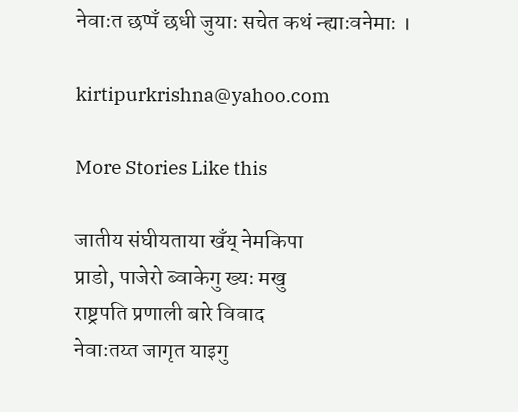नेवाःत छप्पँ छधी जुयाः सचेत कथं न्ह्याःवनेमाः ।

kirtipurkrishna@yahoo.com

More Stories Like this

जातीय संघीयताया खँय् नेमकिपा
प्राडो, पाजेरो ब्वाकेगु ख्यः मखु
राष्ट्रपति प्रणाली बारे विवाद
नेवाःतय्त जागृत याइगु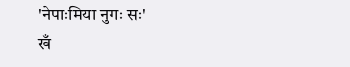'नेपाःमिया नुगः सः'
खँ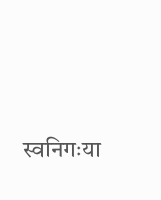स्वनिगःया